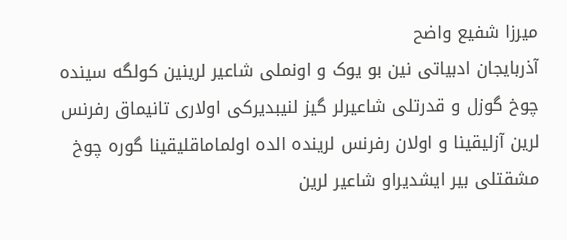میرزا شفیع واضح
آذربایجان ادبیاتی نین بو یوک و اونملی شاعیر لرینین کولگه سینده چوخ گوزل و قدرتلی شاعیرلر گیز لنیبدیرکی اولاری تانیماق رفرنس لرین آزلیقینا و اولان رفرنس لرینده الده اولماماقلیقینا گوره چوخ مشقتلی بیر ایشدیراو شاعیر لرین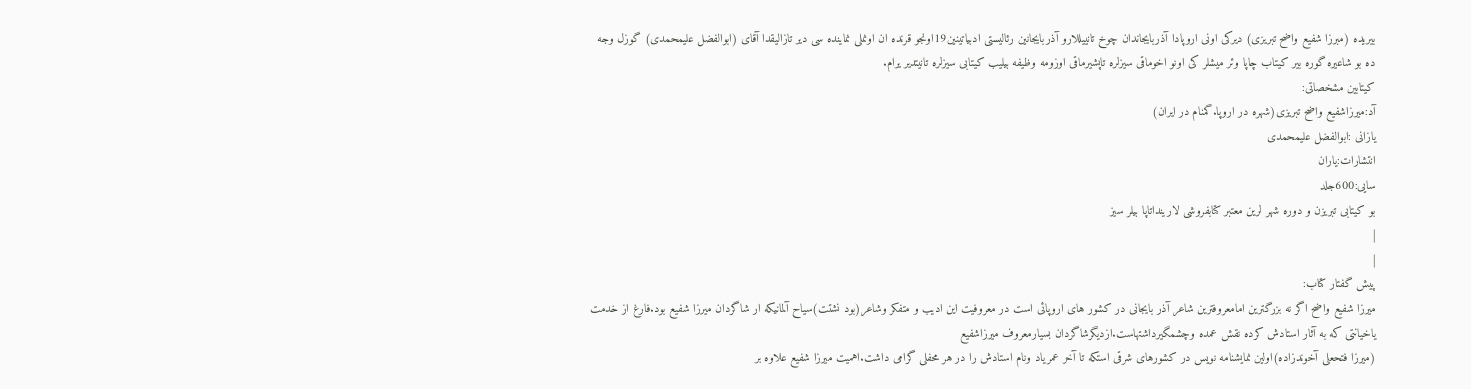بیریده (مبرزا شفیع واضح تبریزی) دیرکی اونی اروپادا آذربایجاندان چوخ تانییللارو آذربایجانین رئالیستی ادبیاتینین19اونجو قرنده ان اونملی نماینده سی دیر تازالیقدا آقای (ابوالفضل علیمحمدی) گوزل وجه ده بو شاعیره گوره بیر کیتاب چاپا وئر میشلر کی اونو اخوماقی سیزلره تاپشیرماقی اوزومه وظیفه بیلیب کیتابی سیزلره تانیتدیر یرام.
کیتابین مشخصاتی:
آد:میرزاشفیع واضح تبریزی(شهره در اروپا.گمنام در ایران)
یازانی :ابوالفضل علیمحمدی
انتشارات:یاران
سایی:600جلد
بو کیتابی تبریزن و دوره شهر لرین معتبر کتابفروشی لارینداتاپا بیلر سیز
|
|
پیش گفتار کتاب:
میرزا شفیع واضح اگر نه بزرگترین امامعروفترین شاعر آذر بایجانی در کشور های اروپائی است در معروفیت این ادیب و متفکر وشاعر(بود نشتت)سیاح آلمانیکه ار شاگردان میرزا شفیع بود.فارغ از خدمت یاخیانتی که به آثار استادش کرده نقش عمده وچشمگیرداشتهاست.ازدیگرشاگردان بسیارمعروف میرزاشفیع
(میرزا فتحعلی آخوندزاده)اولین نمایشنامه نویس در کشورهای شرقی استکه تا آخر عمریاد ونام استادش را در هر محفلی گرامی داشت.اهمیت میرزا شفیع علاوه بر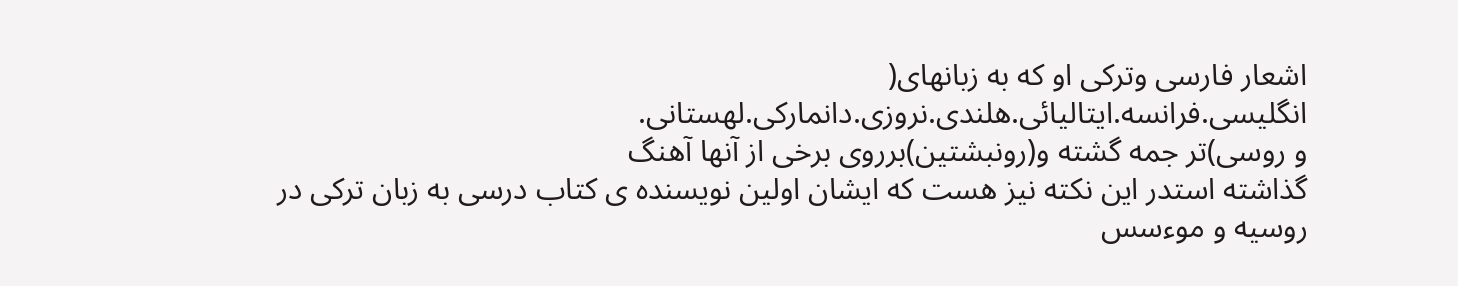اشعار فارسی وترکی او که به زبانهای( انگلیسی.فرانسه.ایتالیائی.هلندی.نروزی.دانمارکی.لهستانی.
و روسی)تر جمه گشته و(رونبشتین)برروی برخی از آنها آهنگ
گذاشته استدر این نکته نیز هست که ایشان اولین نویسنده ی کتاب درسی به زبان ترکی در روسیه و موءسس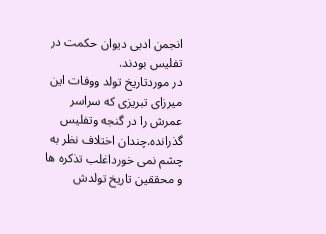انجمن ادبی دیوان حکمت در تفلیس بودند.
در موردتاریخ تولد ووفات این میرزای تبریزی که سراسر عمرش را در گنجه وتفلیس گذرانده.چندان اختلاف نظر به چشم نمی خورداغلب تذکره ها و محققین تاریخ تولدش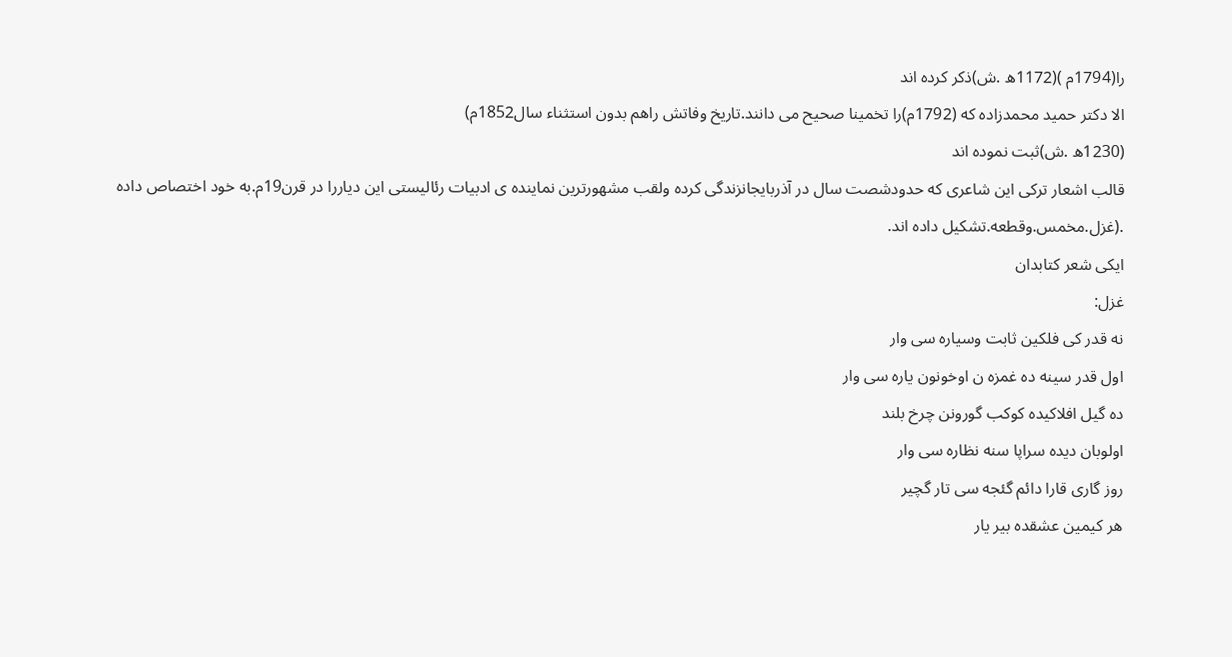را(1794م )(1172ه .ش)ذکر کرده اند
الا دکتر حمید محمدزاده که (1792م)را تخمینا صحیح می دانند.تاریخ وفاتش راهم بدون استثناء سال1852م)
(1230ه .ش)ثبت نموده اند
قالب اشعار ترکی این شاعری که حدودشصت سال در آذربایجانزندگی کرده ولقب مشهورترین نماینده ی ادبیات رئالیستی این دیاررا در قرن19م.به خود اختصاص داده .(غزل.مخمس.وقطعه.تشکیل داده اند.
ایکی شعر کتابدان
غزل:
نه قدر کی فلکین ثابت وسیاره سی وار
اول قدر سینه ده غمزه ن اوخونون یاره سی وار
ده گیل افلاکیده کوکب گورونن چرخ بلند
اولوبان دیده سراپا سنه نظاره سی وار
روز گاری قارا دائم گئجه سی تار گچیر
هر کیمین عشقده بیر یار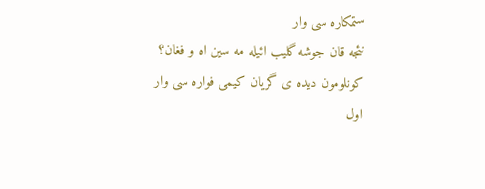ستمکاره سی وار
نئجه قان جوشه گلیب ائیله مه سین اه و فغان؟
کونلومون دیده ی گریان کیمی فواره سی وار
اول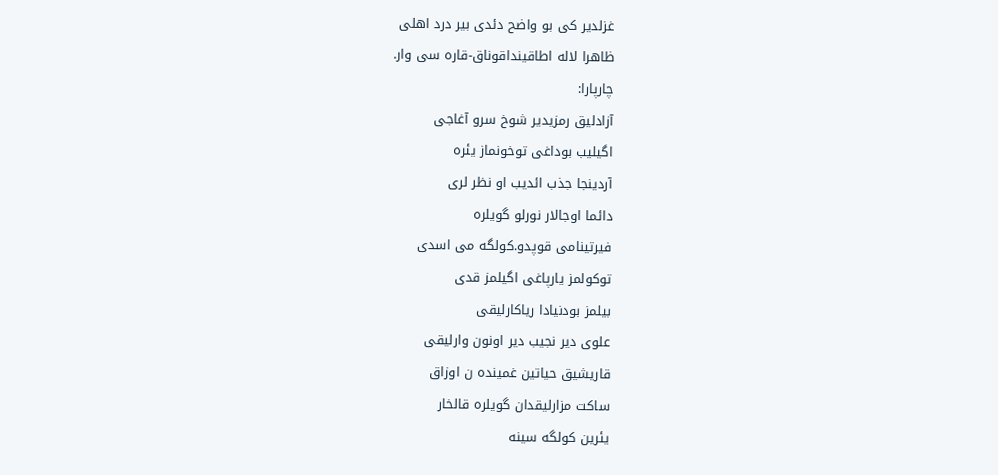غزلدیر کی بو واضح دئدی بیر درد اهلی
ظاهرا لاله اطاقینداقوناق-قاره سی وار.
چارپارا:
آزادلیق رمزیدیر شوخ سرو آغاجی
اگیلیب بوداغی توخونماز یئره
آردینجا جذب ائدیب او نظر لری
دائما اوجالار نورلو گویلره
فیرتینامی قوپدو.کولگه می اسدی
توکولمز یارپاغی اگیلمز قدی
بیلمز بودنیادا ریاکارلیقی
علوی دیر نجیب دیر اونون وارلیقی
قاریشیق حیاتین غمینده ن اوزاق
ساکت مزارلیقدان گویلره قالخار
یئرین کولگه سینه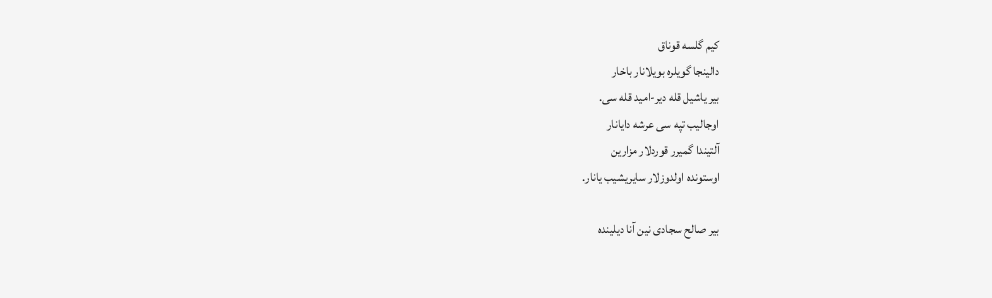کیم گلسه قوناق
دالینجا گویلره بویلانار باخار
بیر یاشیل قله دیر-امید قله سی.
اوجالیب تپه سی عرشه دایانار
آلتیندا گمیرر قوردلار مزارین
اوستونده اولدوزلار سایریشیب یانار.

بیر صالح سجادی نین آنا دیلینده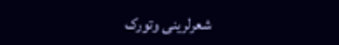شعرلرینی وتورک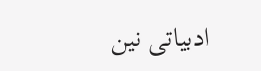ادبیاتی نین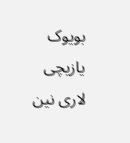بویوک یازیچی لاری نین